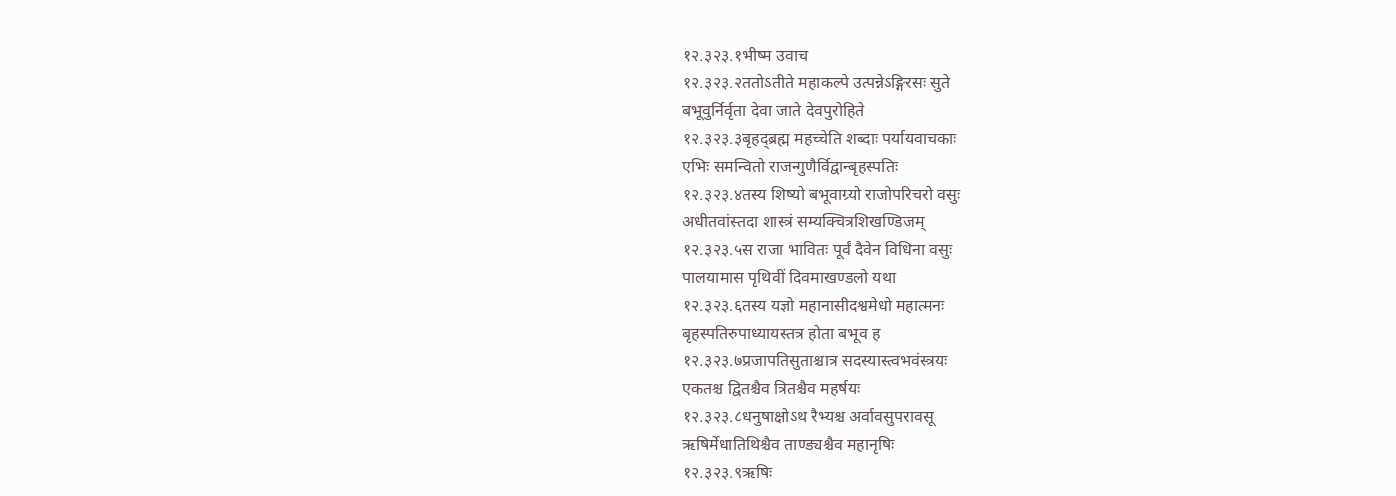१२.३२३.१भीष्म उवाच
१२.३२३.२ततोऽतीते महाकल्पे उत्पन्नेऽङ्गिरसः सुते
बभूवुर्निर्वृता देवा जाते देवपुरोहिते
१२.३२३.३बृहद्ब्रह्म महच्चेति शब्दाः पर्यायवाचकाः
एभिः समन्वितो राजन्गुणैर्विद्वान्बृहस्पतिः
१२.३२३.४तस्य शिष्यो बभूवाग्र्यो राजोपरिचरो वसुः
अधीतवांस्तदा शास्त्रं सम्यक्चित्रशिखण्डिजम्
१२.३२३.५स राजा भावितः पूर्वं दैवेन विधिना वसुः
पालयामास पृथिवीं दिवमाखण्डलो यथा
१२.३२३.६तस्य यज्ञो महानासीदश्वमेधो महात्मनः
बृहस्पतिरुपाध्यायस्तत्र होता बभूव ह
१२.३२३.७प्रजापतिसुताश्चात्र सदस्यास्त्वभवंस्त्रयः
एकतश्च द्वितश्चैव त्रितश्चैव महर्षयः
१२.३२३.८धनुषाक्षोऽथ रैभ्यश्च अर्वावसुपरावसू
ऋषिर्मेधातिथिश्चैव ताण्ड्यश्चैव महानृषिः
१२.३२३.९ऋषिः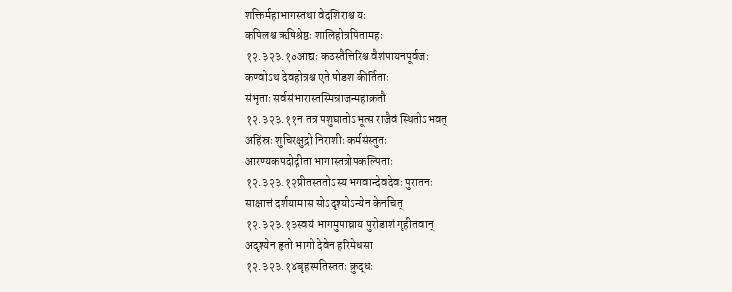शक्तिर्महाभागस्तथा वेदशिराश्च यः
कपिलश्च ऋषिश्रेष्ठः शालिहोत्रपितामहः
१२.३२३.१०आद्यः कठस्तैत्तिरिश्च वैशंपायनपूर्वजः
कण्वोऽथ देवहोत्रश्च एते षोडश कीर्तिताः
संभृताः सर्वसंभारास्तस्मिन्राजन्महाक्रतौ
१२.३२३.११न तत्र पशुघातोऽभूत्स राजैवं स्थितोऽभवत्
अहिंस्रः शुचिरक्षुद्रो निराशीः कर्मसंस्तुतः
आरण्यकपदोद्गीता भागास्तत्रोपकल्पिताः
१२.३२३.१२प्रीतस्ततोऽस्य भगवान्देवदेवः पुरातनः
साक्षात्तं दर्शयामास सोऽदृश्योऽन्येन केनचित्
१२.३२३.१३स्वयं भागमुपाघ्राय पुरोडाशं गृहीतवान्
अदृश्येन हृतो भागो देवेन हरिमेधसा
१२.३२३.१४बृहस्पतिस्ततः क्रुद्धः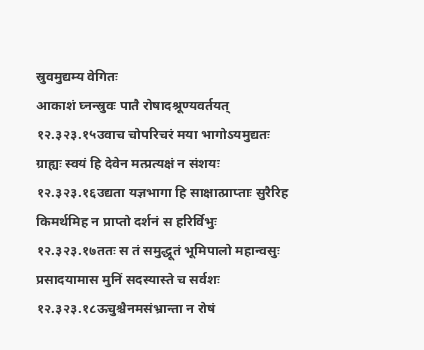स्रुवमुद्यम्य वेगितः
आकाशं घ्नन्स्रुवः पातै रोषादश्रूण्यवर्तयत्
१२.३२३.१५उवाच चोपरिचरं मया भागोऽयमुद्यतः
ग्राह्यः स्वयं हि देवेन मत्प्रत्यक्षं न संशयः
१२.३२३.१६उद्यता यज्ञभागा हि साक्षात्प्राप्ताः सुरैरिह
किमर्थमिह न प्राप्तो दर्शनं स हरिर्विभुः
१२.३२३.१७ततः स तं समुद्धूतं भूमिपालो महान्वसुः
प्रसादयामास मुनिं सदस्यास्ते च सर्वशः
१२.३२३.१८ऊचुश्चैनमसंभ्रान्ता न रोषं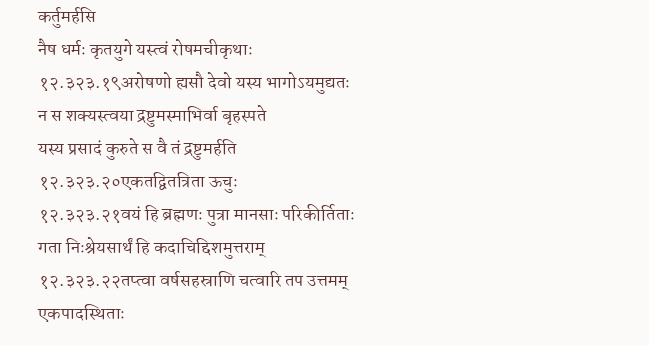कर्तुमर्हसि
नैष धर्मः कृतयुगे यस्त्वं रोषमचीकृथाः
१२.३२३.१९अरोषणो ह्यसौ देवो यस्य भागोऽयमुद्यतः
न स शक्यस्त्वया द्रष्टुमस्माभिर्वा बृहस्पते
यस्य प्रसादं कुरुते स वै तं द्रष्टुमर्हति
१२.३२३.२०एकतद्वितत्रिता ऊचुः
१२.३२३.२१वयं हि ब्रह्मणः पुत्रा मानसाः परिकीर्तिताः
गता निःश्रेयसार्थं हि कदाचिद्दिशमुत्तराम्
१२.३२३.२२तप्त्वा वर्षसहस्राणि चत्वारि तप उत्तमम्
एकपादस्थिताः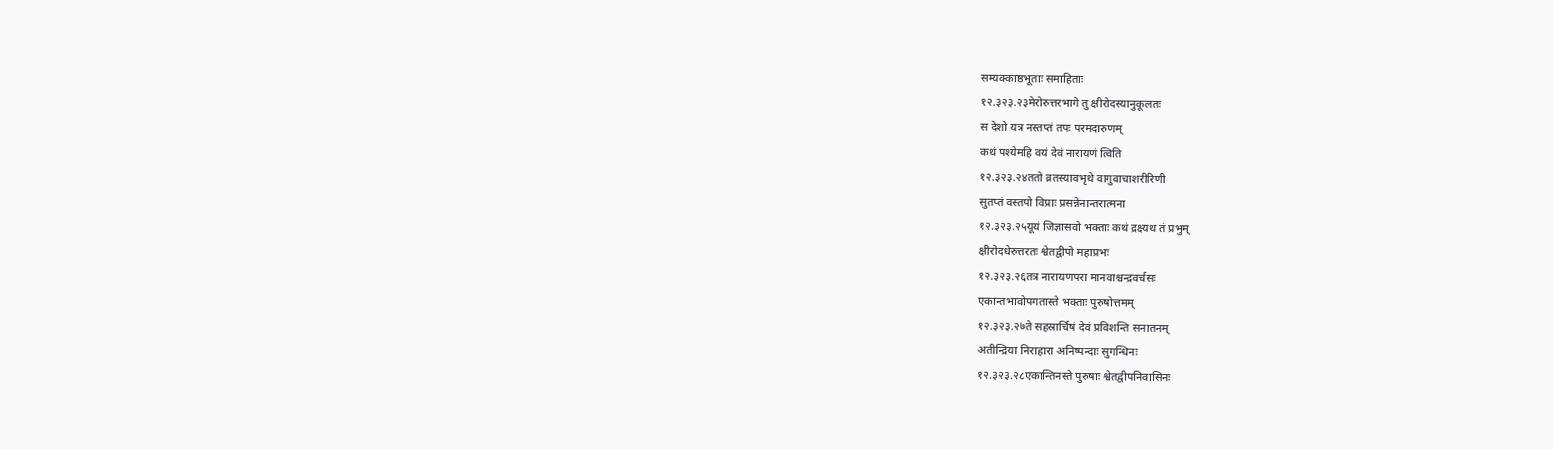सम्यक्काष्ठभूताः समाहिताः
१२.३२३.२३मेरोरुत्तरभागे तु क्षीरोदस्यानुकूलतः
स देशो यत्र नस्तप्तं तपः परमदारुणम्
कथं पश्येमहि वयं देवं नारायणं त्विति
१२.३२३.२४ततो व्रतस्यावभृथे वागुवाचाशरीरिणी
सुतप्तं वस्तपो विप्राः प्रसन्नेनान्तरात्मना
१२.३२३.२५यूयं जिज्ञासवो भक्ताः कथं द्रक्ष्यथ तं प्रभुम्
क्षीरोदधेरुत्तरतः श्वेतद्वीपो महाप्रभः
१२.३२३.२६तत्र नारायणपरा मानवाश्चन्द्रवर्चसः
एकान्तभावोपगतास्ते भक्ताः पुरुषोत्तमम्
१२.३२३.२७ते सहस्रार्चिषं देवं प्रविशन्ति सनातनम्
अतीन्द्रिया निराहारा अनिष्पन्दाः सुगन्धिनः
१२.३२३.२८एकान्तिनस्ते पुरुषाः श्वेतद्वीपनिवासिनः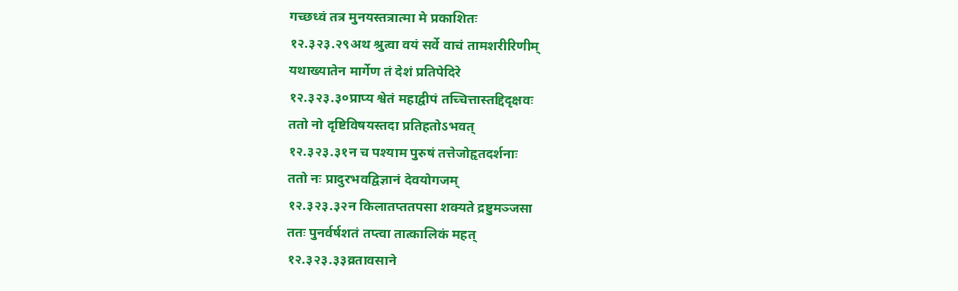गच्छध्वं तत्र मुनयस्तत्रात्मा मे प्रकाशितः
१२.३२३.२९अथ श्रुत्वा वयं सर्वे वाचं तामशरीरिणीम्
यथाख्यातेन मार्गेण तं देशं प्रतिपेदिरे
१२.३२३.३०प्राप्य श्वेतं महाद्वीपं तच्चित्तास्तद्दिदृक्षवः
ततो नो दृष्टिविषयस्तदा प्रतिहतोऽभवत्
१२.३२३.३१न च पश्याम पुरुषं तत्तेजोहृतदर्शनाः
ततो नः प्रादुरभवद्विज्ञानं देवयोगजम्
१२.३२३.३२न किलातप्ततपसा शक्यते द्रष्टुमञ्जसा
ततः पुनर्वर्षशतं तप्त्वा तात्कालिकं महत्
१२.३२३.३३व्रतावसाने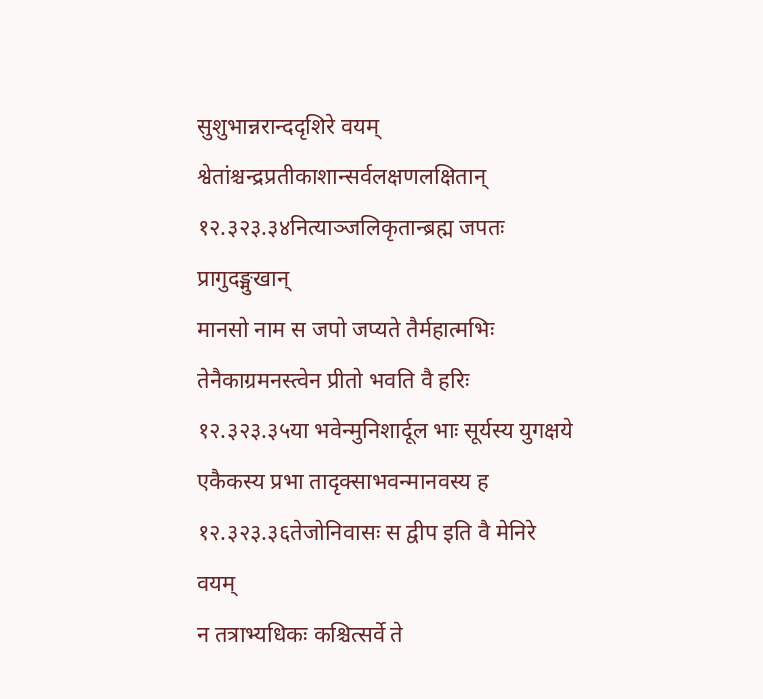सुशुभान्नरान्ददृशिरे वयम्
श्वेतांश्चन्द्रप्रतीकाशान्सर्वलक्षणलक्षितान्
१२.३२३.३४नित्याञ्जलिकृतान्ब्रह्म जपतः प्रागुदङ्मुखान्
मानसो नाम स जपो जप्यते तैर्महात्मभिः
तेनैकाग्रमनस्त्वेन प्रीतो भवति वै हरिः
१२.३२३.३५या भवेन्मुनिशार्दूल भाः सूर्यस्य युगक्षये
एकैकस्य प्रभा तादृक्साभवन्मानवस्य ह
१२.३२३.३६तेजोनिवासः स द्वीप इति वै मेनिरे वयम्
न तत्राभ्यधिकः कश्चित्सर्वे ते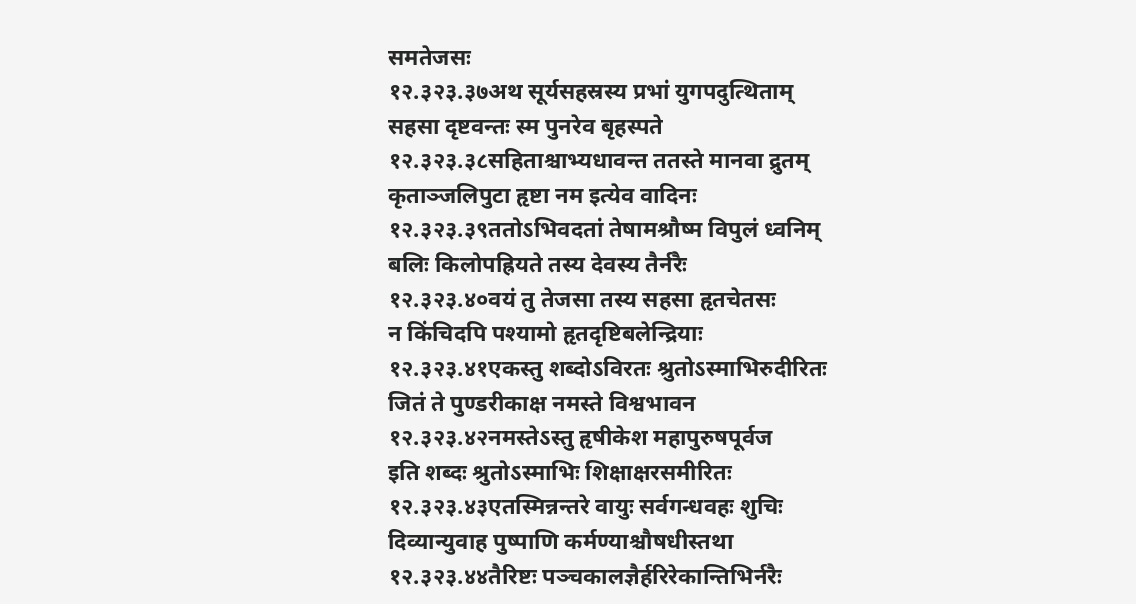समतेजसः
१२.३२३.३७अथ सूर्यसहस्रस्य प्रभां युगपदुत्थिताम्
सहसा दृष्टवन्तः स्म पुनरेव बृहस्पते
१२.३२३.३८सहिताश्चाभ्यधावन्त ततस्ते मानवा द्रुतम्
कृताञ्जलिपुटा हृष्टा नम इत्येव वादिनः
१२.३२३.३९ततोऽभिवदतां तेषामश्रौष्म विपुलं ध्वनिम्
बलिः किलोपह्रियते तस्य देवस्य तैर्नरैः
१२.३२३.४०वयं तु तेजसा तस्य सहसा हृतचेतसः
न किंचिदपि पश्यामो हृतदृष्टिबलेन्द्रियाः
१२.३२३.४१एकस्तु शब्दोऽविरतः श्रुतोऽस्माभिरुदीरितः
जितं ते पुण्डरीकाक्ष नमस्ते विश्वभावन
१२.३२३.४२नमस्तेऽस्तु हृषीकेश महापुरुषपूर्वज
इति शब्दः श्रुतोऽस्माभिः शिक्षाक्षरसमीरितः
१२.३२३.४३एतस्मिन्नन्तरे वायुः सर्वगन्धवहः शुचिः
दिव्यान्युवाह पुष्पाणि कर्मण्याश्चौषधीस्तथा
१२.३२३.४४तैरिष्टः पञ्चकालज्ञैर्हरिरेकान्तिभिर्नरैः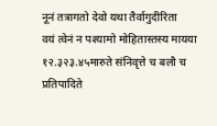नूनं तत्रागतो देवो यथा तैर्वागुदीरिता
वयं त्वेनं न पश्यामो मोहितास्तस्य मायया
१२.३२३.४५मारुते संनिवृत्ते च बलौ च प्रतिपादिते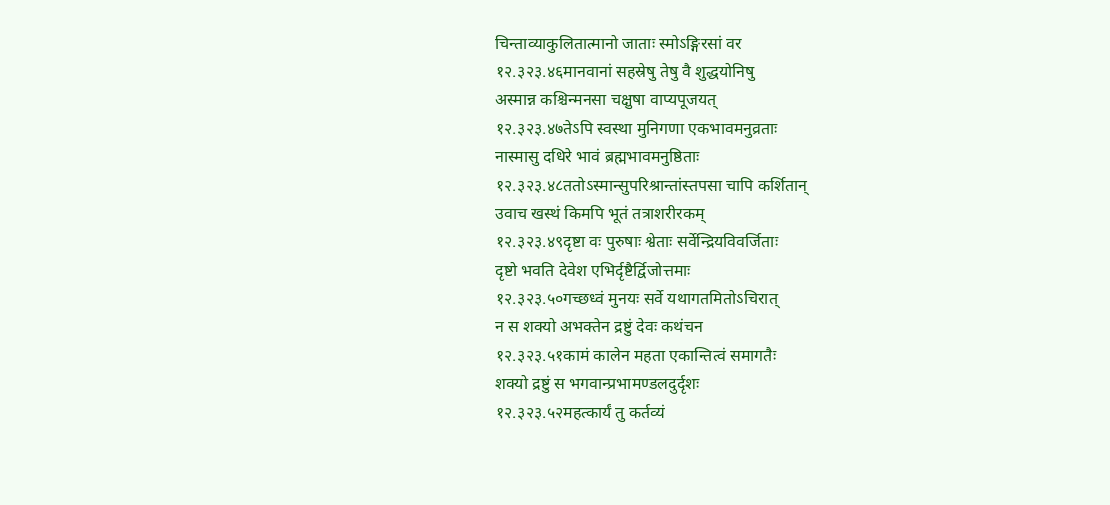चिन्ताव्याकुलितात्मानो जाताः स्मोऽङ्गिरसां वर
१२.३२३.४६मानवानां सहस्रेषु तेषु वै शुद्धयोनिषु
अस्मान्न कश्चिन्मनसा चक्षुषा वाप्यपूजयत्
१२.३२३.४७तेऽपि स्वस्था मुनिगणा एकभावमनुव्रताः
नास्मासु दधिरे भावं ब्रह्मभावमनुष्ठिताः
१२.३२३.४८ततोऽस्मान्सुपरिश्रान्तांस्तपसा चापि कर्शितान्
उवाच खस्थं किमपि भूतं तत्राशरीरकम्
१२.३२३.४९दृष्टा वः पुरुषाः श्वेताः सर्वेन्द्रियविवर्जिताः
दृष्टो भवति देवेश एभिर्दृष्टैर्द्विजोत्तमाः
१२.३२३.५०गच्छध्वं मुनयः सर्वे यथागतमितोऽचिरात्
न स शक्यो अभक्तेन द्रष्टुं देवः कथंचन
१२.३२३.५१कामं कालेन महता एकान्तित्वं समागतैः
शक्यो द्रष्टुं स भगवान्प्रभामण्डलदुर्दृशः
१२.३२३.५२महत्कार्यं तु कर्तव्यं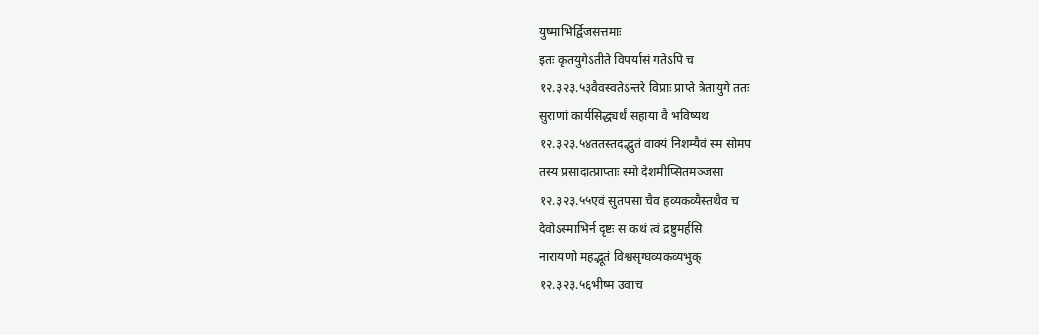युष्माभिर्द्विजसत्तमाः
इतः कृतयुगेऽतीते विपर्यासं गतेऽपि च
१२.३२३.५३वैवस्वतेऽन्तरे विप्राः प्राप्ते त्रेतायुगे ततः
सुराणां कार्यसिद्ध्यर्थं सहाया वै भविष्यथ
१२.३२३.५४ततस्तदद्भुतं वाक्यं निशम्यैवं स्म सोमप
तस्य प्रसादात्प्राप्ताः स्मो देशमीप्सितमञ्जसा
१२.३२३.५५एवं सुतपसा चैव हव्यकव्यैस्तथैव च
देवोऽस्माभिर्न दृष्टः स कथं त्वं द्रष्टुमर्हसि
नारायणो महद्भूतं विश्वसृग्घव्यकव्यभुक्
१२.३२३.५६भीष्म उवाच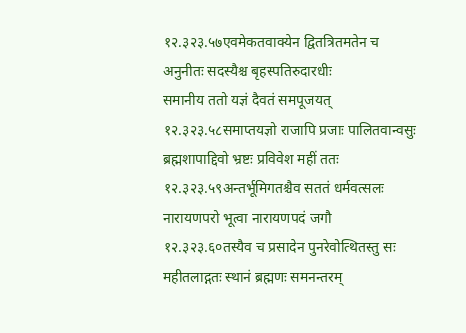१२.३२३.५७एवमेकतवाक्येन द्वितत्रितमतेन च
अनुनीतः सदस्यैश्च बृहस्पतिरुदारधीः
समानीय ततो यज्ञं दैवतं समपूजयत्
१२.३२३.५८समाप्तयज्ञो राजापि प्रजाः पालितवान्वसुः
ब्रह्मशापाद्दिवो भ्रष्टः प्रविवेश महीं ततः
१२.३२३.५९अन्तर्भूमिगतश्चैव सततं धर्मवत्सलः
नारायणपरो भूत्वा नारायणपदं जगौ
१२.३२३.६०तस्यैव च प्रसादेन पुनरेवोत्थितस्तु सः
महीतलाद्गतः स्थानं ब्रह्मणः समनन्तरम्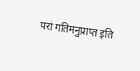परां गतिमनुप्राप्त इति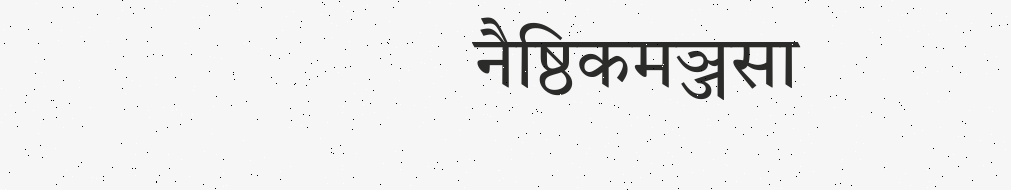नैष्ठिकमञ्जसा